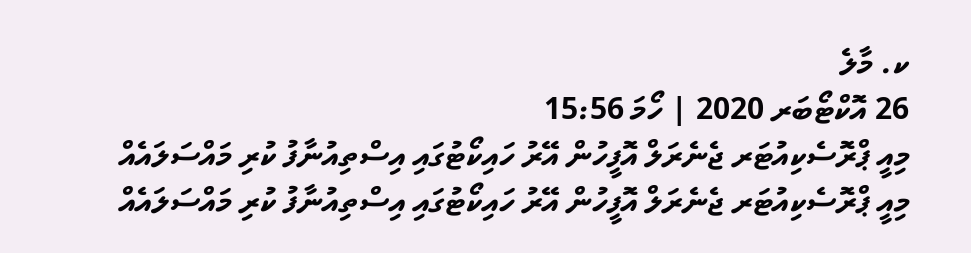ކ. މާލެ
26 އޮކްޓޯބަރ 2020 | ހޯމަ 15:56
މިއީ ޕްރޮސެކިއުޓަރ ޖެނެރަލް އޮފީހުން އޭރު ހައިކޯޓުގައި އިސްތިއުނާފު ކުރި މައްސަލައެއް
މިއީ ޕްރޮސެކިއުޓަރ ޖެނެރަލް އޮފީހުން އޭރު ހައިކޯޓުގައި އިސްތިއުނާފު ކުރި މައްސަލައެއް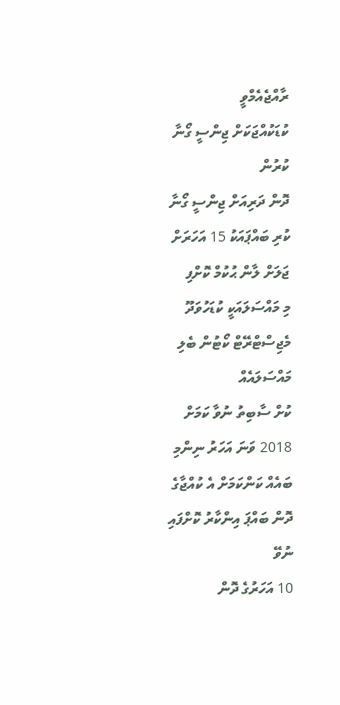ރާއްޖެއެމްވީ
ކުޑަކުއްޖަކަށް ޖިންސީ ގޯނާ ކުރުން
ދޮން ދަރިއަށް ޖިންސީ ގޯނާ ކުރި ބައްޕައަކު 15 އަހަރަށް ޖަލަށް ލާން ޙުކުމް ކޮށްފި
މި މައްސަލައަކީ ކުޑަހުވަދޫ މެޖިސްޓްރޭޓް ކޯޓުން ބެލި މައްސަލައެއް
ކުށް ސާބިތު ނުވާ ކަމަށް 2018 ވަނަ އަހަރު ނިންމި
ބައެއް ކަންކަމަށް އެ ކުއްޖާގެ ދޮން ބައްޕަ އިންކާރު ކޮށްފައި ނުވޭ
10 އަހަރުގެ ދޮން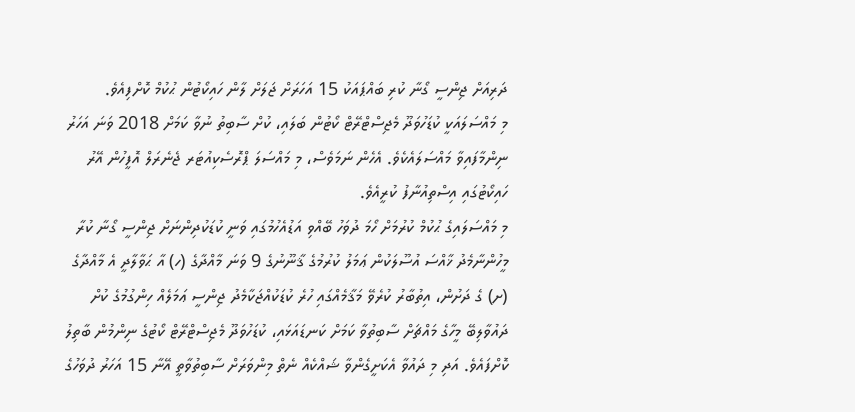ދަރިއަށް ޖިންސީ ގޯނާ ކުރި ބައްޕައަކު 15 އަހަރަށް ޖަލަށް ލާން ހައިކޯޓުން ޙުކުމް ކޮށްފިއެވެ.
މި މައްސަލައަކީ ކުޑަހުވަދޫ މެޖިސްޓްރޭޓް ކޯޓުން ބަލައި، ކުށް ސާބިތު ނުވާ ކަމަށް 2018 ވަނަ އަހަރު ނިންމާފައިވާ މައްސަލައެކެވެ. އެހެން ނަމަވެސް، މި މައްސަލަ ޕްރޮސެކިއުޓަރ ޖެނެރަލް އޮފީހުން އޭރު ހައިކޯޓުގައި އިސްތިއުނާފު ކުރީއެވެ.
މި މައްސަލައިގެ ޙުކުމް ކުރުމަށް ހޯމަ ދުވަހު ބޭއްވި އަޑުއެހުމުގައި ވަނީ ކުޑަކުދިންނަށް ޖިންސީ ގޯނާ ކުރާ މީހުންނާމެދު ޚާއްސަ އުސޫލަކުން ޢަމަލު ކުރުމުގެ ޤާނޫނުގެ 9 ވަނަ މާއްދާގެ (ހ) އާ ޙަވާލާދީ އެ މާއްދާގެ (ށ) ގެ ދަށުން، އިތުބާރު ކުރެވޭ މަޤާމެއްގައި ހުރެ ކުޑަކުއްޖަކާމެދު ޖިންސީ ޢަމަލެއް ހިންގުމުގެ ކުށް ދައުވާލިބޭ މީހާގެ މައްޗަށް ސާބިތުވާ ކަމަށް ކަނޑައަޅައި، ކުޑަހުވަދޫ މެޖިސްޓްރޭޓް ކޯޓުގެ ނިންމުން ބާތިލު ކޮށްފައެވެ. އަދި މި ދައުވާ އެކަށީގެންވާ ޝައްކެއް ނެތް މިންވަރަށް ސާބިތުވާތީ އޭނާ 15 އަހަރު ދުވަހުގެ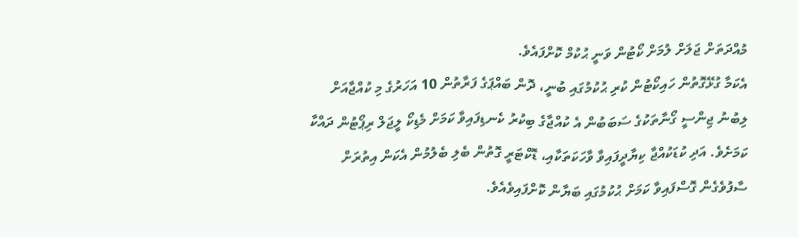މުއްދަތަށް ޖަލަށް ލުމަށް ކޯޓުން ވަނީ ޙުކުމް ކޮށްފައެވެ.
އެކަމާ ގުޅޭގޮތުން ހައިކޯޓުން ކުރި ޙުކުމުގައި ބުނީ، ދޮން ބައްޕަގެ ފަރާތުން 10 އަހަރުގެ މި ކުއްޖާއަށް ލިބުނު ޖިންސީ ގޯނާތަކުގެ ސަބަބުން އެ ކުއްޖާގެ ބިކުރު ކެނޑިފައިވާ ކަމަށް މެޑިކޯ ލީޖަލް ރިޕޯޓުން ދައްކާ ކަމަށެވެ. އަދި ކުޑަކުއްޖާ ކިޔާދީފައިވާ ވާހަކަތަކާއި، ޑޮކްޓަރީ ގޮތުން ބެލި ބެލުމުން އެކަން އިތުރަށް ސާފުވެގެން ގޮސްފައިވާ ކަމަށް ޙުކުމުގައި ބަޔާން ކޮށްފައިވެއެވެ.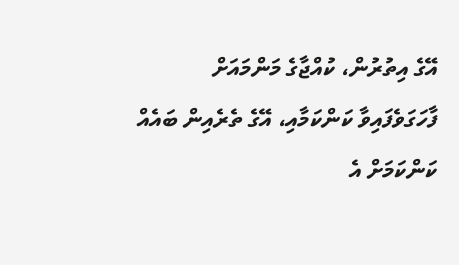އޭގެ އިތުރުން، ކުއްޖާގެ މަންމައަށް ފާހަގަވެފައިވާ ކަންކަމާއި، އޭގެ ތެރެއިން ބައެއް ކަންކަމަށް އެ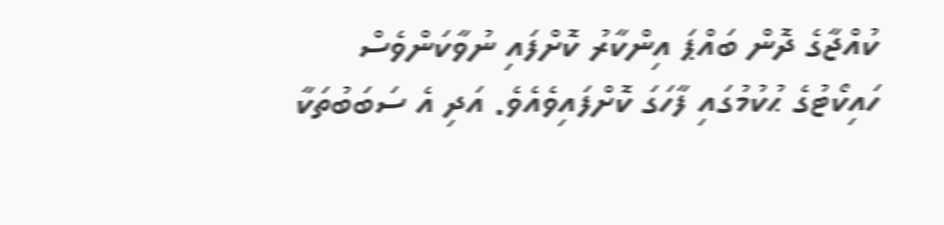ކުއްޖާގެ ދޮން ބައްޕަ އިންކާރު ކޮށްފައި ނުވާކަންވެސް ހައިކޯޓުގެ ޙުކުމުގައި ފާހަގަ ކޮށްފައިވެއެވެ. އަދި އެ ސަބަބުތަކާ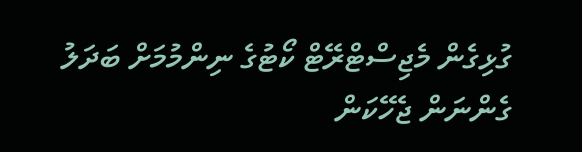ގުޅިގެން މެޖިސްޓްރޭޓް ކޯޓުގެ ނިންމުމަށް ބަދަލު ގެންނަން ޖެހޭކަން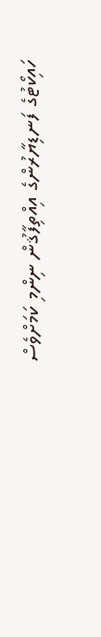ހައިކޯޓުގެ ފަނޑިޔާރުންގެ އިއްތިފާޤުން ނިންމި ކަމަށްވެސް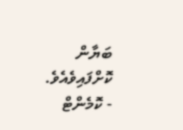ބަޔާން ކޮށްފައިވެއެވެ.
- ކޮމެންޓް